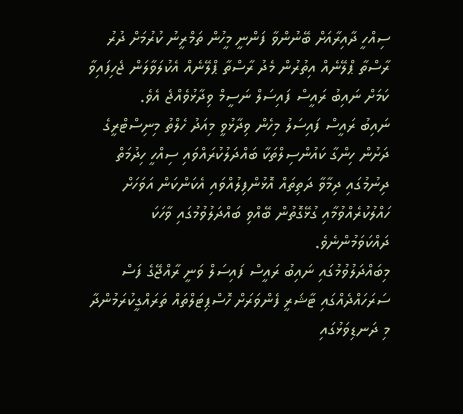ސިއްހީ ދާއިރާއަށް ބޭނުންވާ ފަންނީ މީހުން ތަމްރީނު ކުރުމަށް ދުރު ރާސްތާ ޕްލޭނެއް އިތުރުން މެދު ރާސްތާ ޕްލޭނެއް އެކުލަވާލަން ޖެހިފައިވާ ކަމަށް ނައިބު ރައީސް ފައިސަލް ނަސީމް ވިދާޅުވެއްޖެ އެވެ.
ނައިބު ރައީސް ފައިސަލު މިހެން ވިދާޅުވީ މިއަދު ހެލްތު މިނިސްޓްރީގެ ދަށުން ހިންގާ ކައުންސިލްތަކާ ބައްދަލުކުރައްވައި ސިއްހީ ހިދުމަތް ދިނުމުގައި ދިމާވާ ދަތިތައް އޮޅުންފިލުއްވައި އެކަންކަން އަވަހަށް ހައްލުކުރެއްވުމާއި ގުޅޭގޮތުން ބޭއްވި ބައްދަލުވުމުގައި ވާހަކަ ދައްކަވަމުންނެވެ.
މިބައްދަލުވުމުގައި ނައިބު ރައީސް ފައިސަލް ވަނީ ރާއްޖޭގެ ފަސް ސަރަހައްދެއްގައި ޓާޝަރީ ފެންވަރަށް ހޮސްޕިޓަލްތައް ތަރައްގީކުރަމުންދާ މި ދަނޑިވަޅުގައި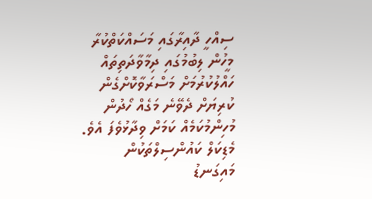ސިއްހީ ދާއިރާގައި މަސައްކަތްކުރާ މީހުން ލިބުމުގައި ދިމާވާދަތިތައް ހައްލުކުރުމަށް މަސްރަވާކޮށްގެން ކުރިޔަށް ދެވޭނެ މަގެއް ހޯދުން މުހިންމުކަމެއް ކަމަށް ވިދާޅުވެފަ އެވެ.
މެޑިކަލް ކައުންސިލްތަކުން މައިގަނޑު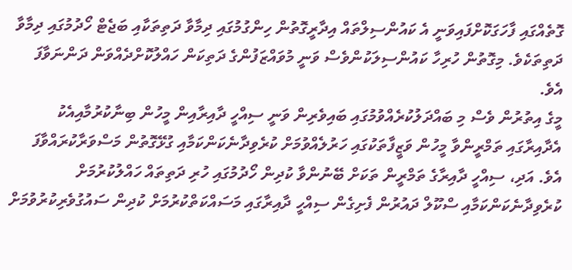ގޮތެއްގައި ފާހަގަކޮށްފައިވަނީ އެ ކައުންސިލްތައް އިދާރީގޮތުން ހިންގުމުގައި ދިމާވާ ދަތިތަކާއި ބަޖެޓް ހޯދުމުގައި ދިމާވާ ދަތިތަކެވެ. މިގޮތުން ހުރިހާ ކައުންސިލަކުންވެސް ވަނީ މުވައްޒަފުންގެ ދަތިކަން ހައްލުކޮށްދެއްވަން ދަންނަވާފަ އެވެ.
މީގެ އިތުރުން ވެސް މި ބައްދަލުކުރެއްވުމުގައި ބައިވެރިން ވަނީ ސިއްހީ ދާއިރާއިން މީހުން ބިނާކުރުމާއިއެކު އެދާއިރާގައި ތަމްރީންވާ މީހުން ވަޒީފާތަކުގައި ހަރުލެއްވުމަށް ކުރެވިދާނެކަންކަމާއި ގުޅޭގޮތުން މަސްވަރާކުރައްވާފަ އެވެ. އަދި، ސިއްހީ ދާއިރާގެ ތަމްރީން ތަކަށް ބޭނުންވާ ކުދިން ހޯދުމުގައި ހުރި ދަތިތައް ހައްލުކުރުމަށް ކުރެވިދާނެކަންކަމާއި ސްކޫލް ދައުރުން ފެށިގެން ސިއްހީ ދާއިރާގައި މަސައްކަތްކުރުމަށް ކުދިން ސައުގުވެރިކުރުވުމަށް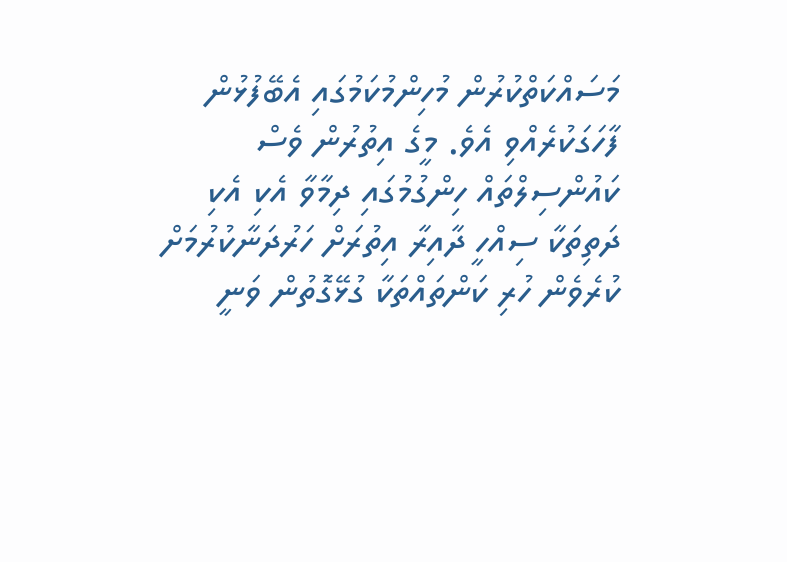މަސައްކަތްކުރުން މުހިންމުކަމުގައި އެބޭފުޅުން ފާހަގަކުރެއްވި އެވެ. މީގެ އިތުރުން ވެސް ކައުންސިލްތައް ހިންގުމުގައި ދިމާވާ އެކި އެކި ދަތިތަކާ ސިއްހީ ދާއިރާ އިތުރަށް ހަރުދަނާކުރުމަށް ކުރެވެން ހުރި ކަންތައްތަކާ ގުޅޭގޮތުން ވަނީ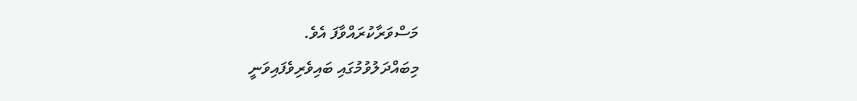މަސްވަރާކުރައްވާފަ އެވެ.
މިބައްދަލުވުމުގައި ބައިވެރިވެފައިވަނީ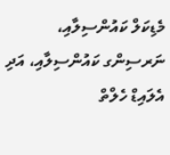މެޑިކަލް ކައުންސިލާއި، ނަރސިންގ ކައުންސިލާއި، އަދި އެލައިޑް ހެލްތް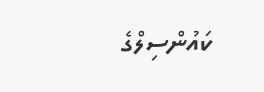ކައުންސިލްގެ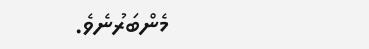މެންބަރުނެވެ.